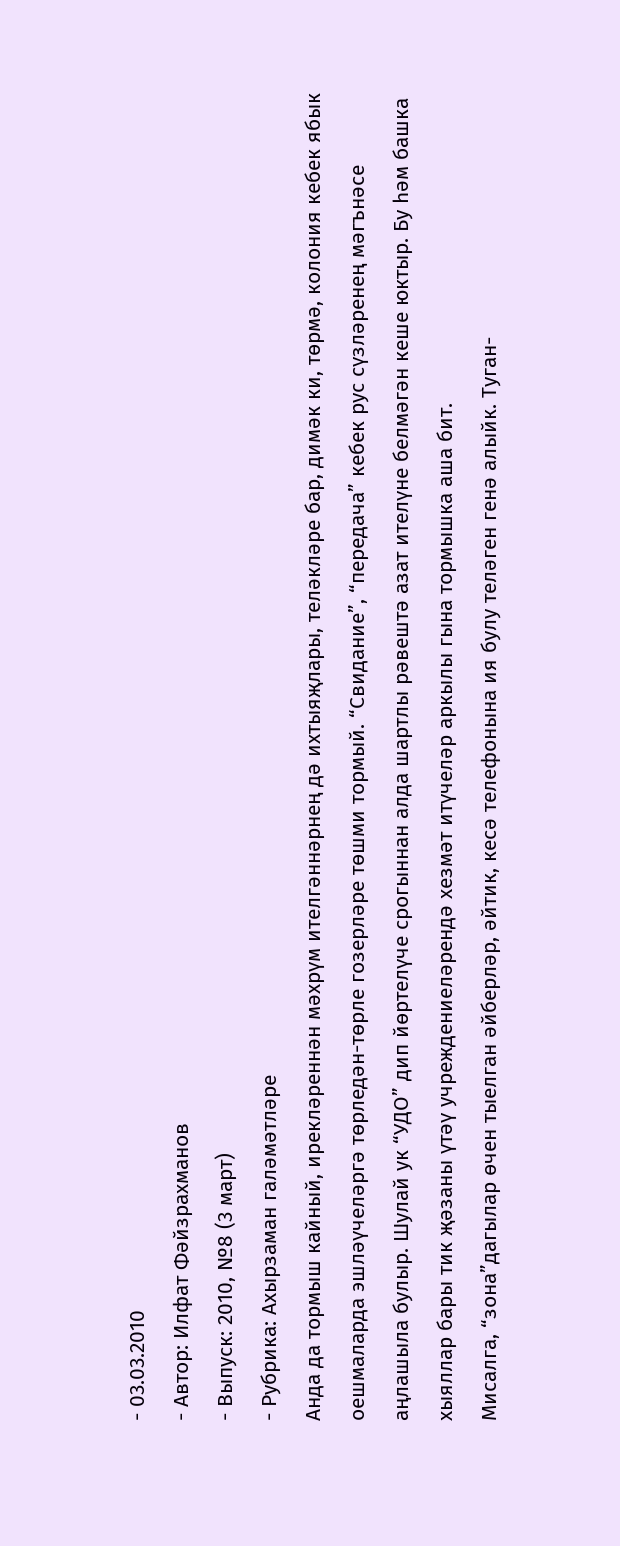- 03.03.2010
- Автор: Илфат Фәйзрахманов
- Выпуск: 2010, №8 (3 март)
- Рубрика: Ахырзаман галәмәтләре
Анда да тормыш кайный, ирекләреннән мәхрүм ителгәннәрнең дә ихтыяҗлары, теләкләре бар, димәк ки, төрмә, колония кебек ябык оешмаларда эшләүчеләргә төрледән-төрле гозерләре төшми тормый. “Свидание”, “передача” кебек рус сүзләренең мәгънәсе аңлашыла булыр. Шулай ук “УДО” дип йөртелүче срогыннан алда шартлы рәвештә азат ителүне белмәгән кеше юктыр. Бу һәм башка хыяллар бары тик җәзаны үтәү учреждениеләрендә хезмәт итүчеләр аркылы гына тормышка аша бит.
Мисалга, “зона”дагылар өчен тыелган әйберләр, әйтик, кесә телефонына ия булу теләген генә алыйк. Туган-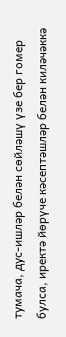тумача, дус-ишләр белән сөйләшү үзе бер гомер булса, иректә йөрүче кәсептәшләр белән киләчәккә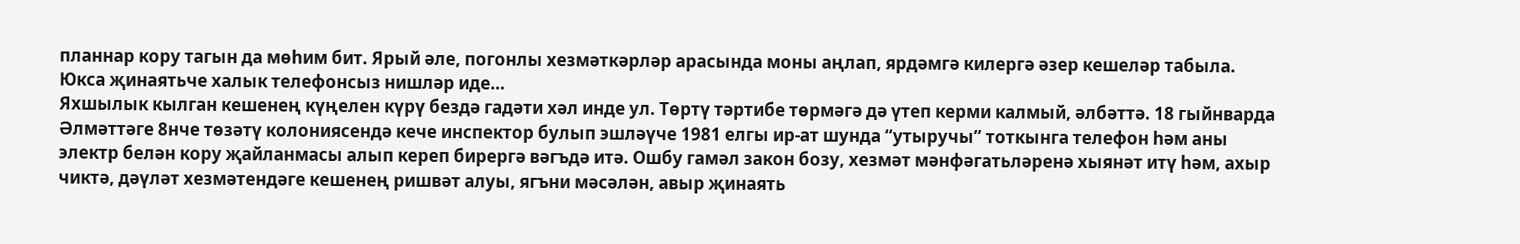планнар кору тагын да мөһим бит. Ярый әле, погонлы хезмәткәрләр арасында моны аңлап, ярдәмгә килергә әзер кешеләр табыла. Юкса җинаятьче халык телефонсыз нишләр иде…
Яхшылык кылган кешенең күңелен күрү бездә гадәти хәл инде ул. Төртү тәртибе төрмәгә дә үтеп керми калмый, әлбәттә. 18 гыйнварда Әлмәттәге 8нче төзәтү колониясендә кече инспектор булып эшләүче 1981 елгы ир-ат шунда “утыручы” тоткынга телефон һәм аны электр белән кору җайланмасы алып кереп бирергә вәгъдә итә. Ошбу гамәл закон бозу, хезмәт мәнфәгатьләренә хыянәт итү һәм, ахыр чиктә, дәүләт хезмәтендәге кешенең ришвәт алуы, ягъни мәсәлән, авыр җинаять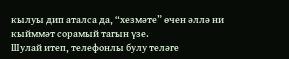кылуы дип аталса да, “хезмәте” өчен әллә ни кыйммәт сорамый тагын үзе.
Шулай итеп, телефонлы булу теләге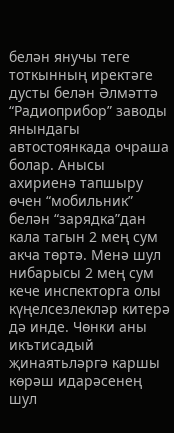белән янучы теге тоткынның иректәге дусты белән Әлмәттә “Радиоприбор” заводы янындагы автостоянкада очраша болар. Анысы ахириенә тапшыру өчен “мобильник” белән “зарядка”дан кала тагын 2 мең сум акча төртә. Менә шул нибарысы 2 мең сум кече инспекторга олы күңелсезлекләр китерә дә инде. Чөнки аны икътисадый җинаятьләргә каршы көрәш идарәсенең шул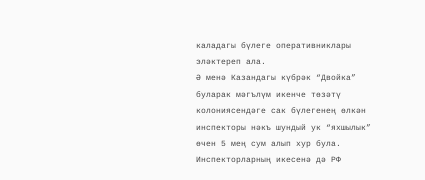каладагы бүлеге оперативниклары эләктереп ала.
Ә менә Казандагы күбрәк “Двойка” буларак мәгълүм икенче төзәтү колониясендәге сак бүлегенең өлкән инспекторы нәкъ шундый ук “яхшылык” өчен 5 мең сум алып хур була. Инспекторларның икесенә дә РФ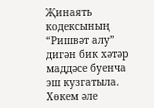Җинаять кодексының “Ришвәт алу” дигән бик хәтәр маддәсе буенча эш кузгатыла. Хөкем әле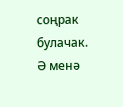соңрак булачак. Ә менә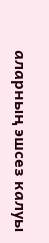аларның эшсез калуы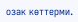озак көттерми.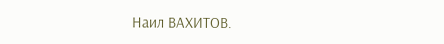Наил ВАХИТОВ.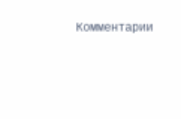Комментарии